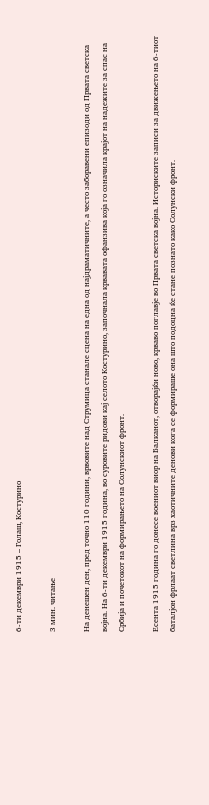6-ти декември 1915 – Голаш, Костурино

3 мин. читање

На денешен ден, пред точно 110 години, врвовите над Струмица станале сцена на една од најдраматичните, а често заборавени епизоди од Првата светска војна. На 6-ти декември 1915 година, во суровите ридови кај селото Костурино, започнала крвавата офанзива која го означила крајот на надежите за спас на Србија и почетокот на формирањето на Солунскиот фронт.

Есента 1915 година го донесе воениот виор на Балканот, отворајќи ново, крваво поглавје во Првата светска војна. Историските записи за движењето на 6-тиот баталјон фрлаат светлина врз хаотичните денови кога се формираше она што подоцна ќе стане познато како Солунски фронт.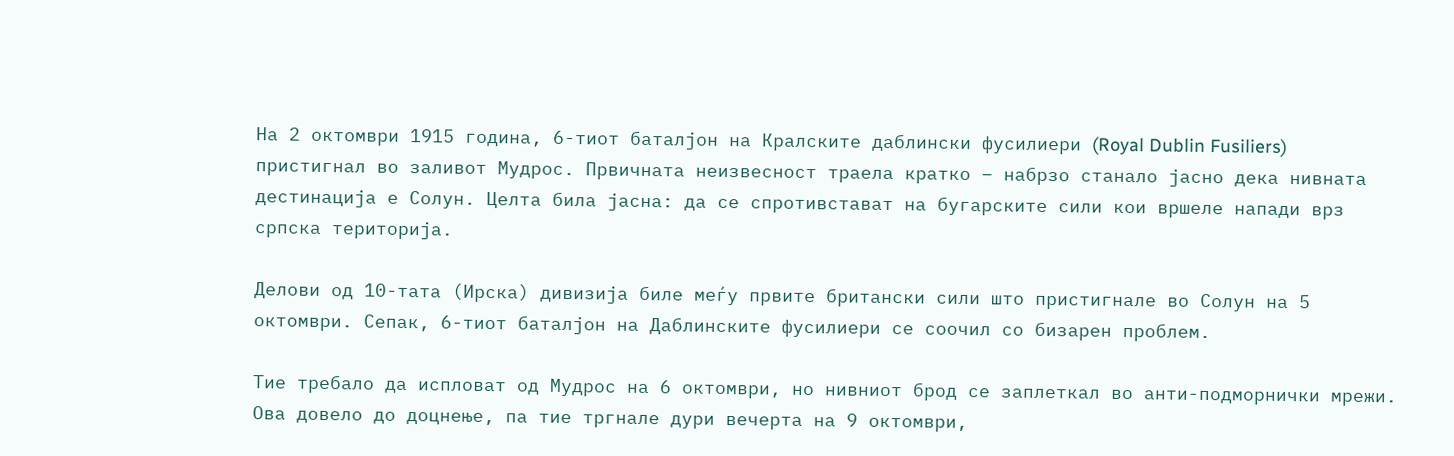На 2 октомври 1915 година, 6-тиот баталјон на Кралските даблински фусилиери (Royal Dublin Fusiliers) пристигнал во заливот Мудрос. Првичната неизвесност траела кратко – набрзо станало јасно дека нивната дестинација е Солун. Целта била јасна: да се спротивстават на бугарските сили кои вршеле напади врз српска територија.

Делови од 10-тата (Ирска) дивизија биле меѓу првите британски сили што пристигнале во Солун на 5 октомври. Сепак, 6-тиот баталјон на Даблинските фусилиери се соочил со бизарен проблем.

Тие требало да испловат од Мудрос на 6 октомври, но нивниот брод се заплеткал во анти-подморнички мрежи. Ова довело до доцнење, па тие тргнале дури вечерта на 9 октомври,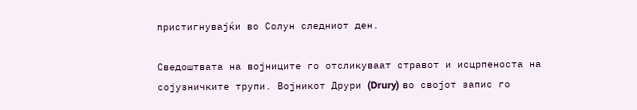пристигнувајќи во Солун следниот ден.

Сведоштвата на војниците го отсликуваат стравот и исцрпеноста на сојузничките трупи. Војникот Друри (Drury) во својот запис го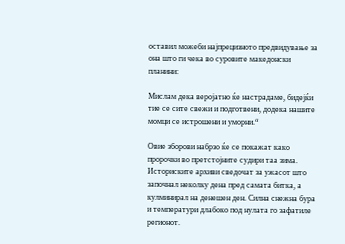оставил можеби најпрецизното предвидување за она што ги чека во суровите македонски планини:

Мислам дека веројатно ќе настрадаме, бидејќи тие се сите свежи и подготвени, додека нашите момци се истрошени и уморни.“

Овие зборови набрзо ќе се покажат како пророчки во претстојните судири таа зима. Историските архиви сведочат за ужасот што започнал неколку дена пред самата битка, а кулминирал на денешен ден. Силна снежна бура и температури длабоко под нулата го зафатиле регионот.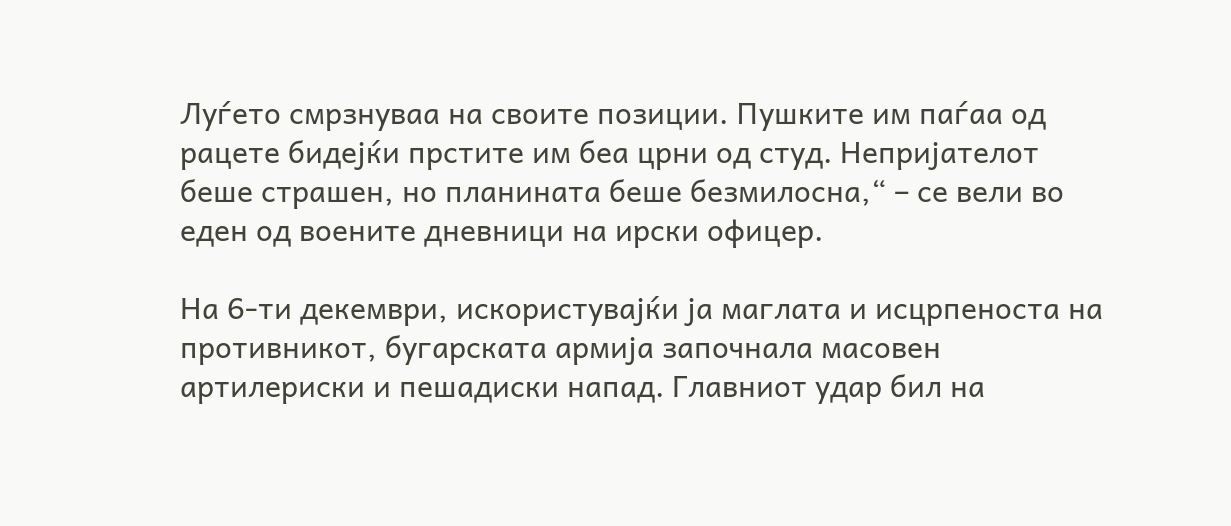Луѓето смрзнуваа на своите позиции. Пушките им паѓаа од рацете бидејќи прстите им беа црни од студ. Непријателот беше страшен, но планината беше безмилосна,“ – се вели во еден од воените дневници на ирски офицер.

На 6-ти декември, искористувајќи ја маглата и исцрпеноста на противникот, бугарската армија започнала масовен артилериски и пешадиски напад. Главниот удар бил на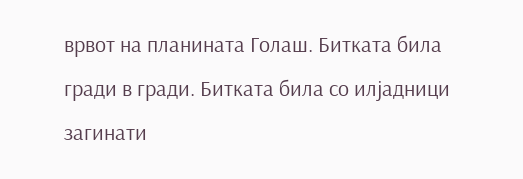врвот на планината Голаш. Битката била гради в гради. Битката била со илјадници загинати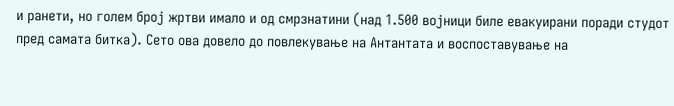и ранети, но голем број жртви имало и од смрзнатини (над 1.500 војници биле евакуирани поради студот пред самата битка). Сето ова довело до повлекување на Антантата и воспоставување на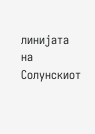линијата на Солунскиот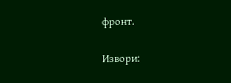фронт.

Извори: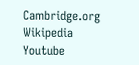Cambridge.org
Wikipedia
Youtube